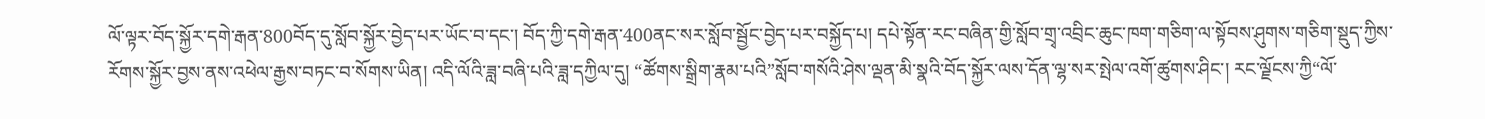ལོ་ལྟར་བོད་སྐྱོར་དགེ་རྒན་800བོད་དུ་སློབ་སྐྱོར་བྱེད་པར་ཡོང་བ་དང་། བོད་ཀྱི་དགེ་རྒན་400ནང་སར་སློབ་སྦྱོང་བྱེད་པར་བསྐྱོད་པ། དཔེ་སྟོན་རང་བཞིན་གྱི་སློབ་གྲྭ་འབྲིང་ཆུང་ཁག་གཅིག་ལ་སྟོབས་ཤུགས་གཅིག་སྡུད་ཀྱིས་རོགས་སྐྱོར་བྱས་ནས་འཕེལ་རྒྱས་བཏང་བ་སོགས་ཡིན། འདི་ལོའི་ཟླ་བཞི་པའི་ཟླ་དཀྱིལ་དུ། “ཚོགས་སྒྲིག་རྣམ་པའི”སློབ་གསོའི་ཤེས་ལྡན་མི་སྣའི་བོད་སྐྱོར་ལས་དོན་ལྷ་སར་སྤེལ་འགོ་ཚུགས་ཤིང་། རང་ལྗོངས་ཀྱི“ལོ་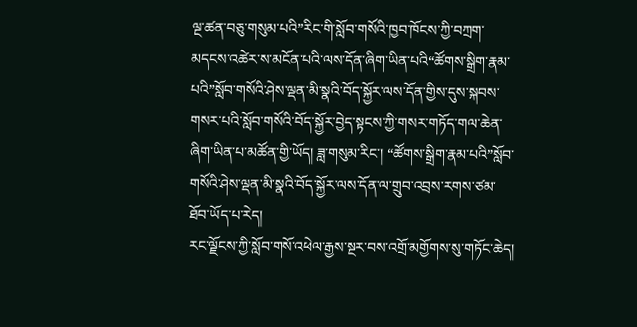ལྔ་ཚན་བཅུ་གསུམ་པའི”རིང་གི་སློབ་གསོའི་ཁྱབ་ཁོངས་ཀྱི་བཀྲག་མདངས་འཚེར་ས་མངོན་པའི་ལས་དོན་ཞིག་ཡིན་པའི“ཚོགས་སྒྲིག་རྣམ་པའི”སློབ་གསོའི་ཤེས་ལྡན་མི་སྣའི་བོད་སྐྱོར་ལས་དོན་གྱིས་དུས་སྐབས་གསར་པའི་སློབ་གསོའི་བོད་སྐྱོར་བྱེད་སྟངས་ཀྱི་གསར་གཏོད་གལ་ཆེན་ཞིག་ཡིན་པ་མཚོན་གྱི་ཡོད། ཟླ་གསུམ་རིང་། “ཚོགས་སྒྲིག་རྣམ་པའི”སློབ་གསོའི་ཤེས་ལྡན་མི་སྣའི་བོད་སྐྱོར་ལས་དོན་ལ་གྲུབ་འབྲས་རགས་ཙམ་ཐོབ་ཡོད་པ་རེད།
རང་ལྗོངས་ཀྱི་སློབ་གསོ་འཕེལ་རྒྱས་སྔར་བས་འགྲོ་མགྱོགས་སུ་གཏོང་ཆེད།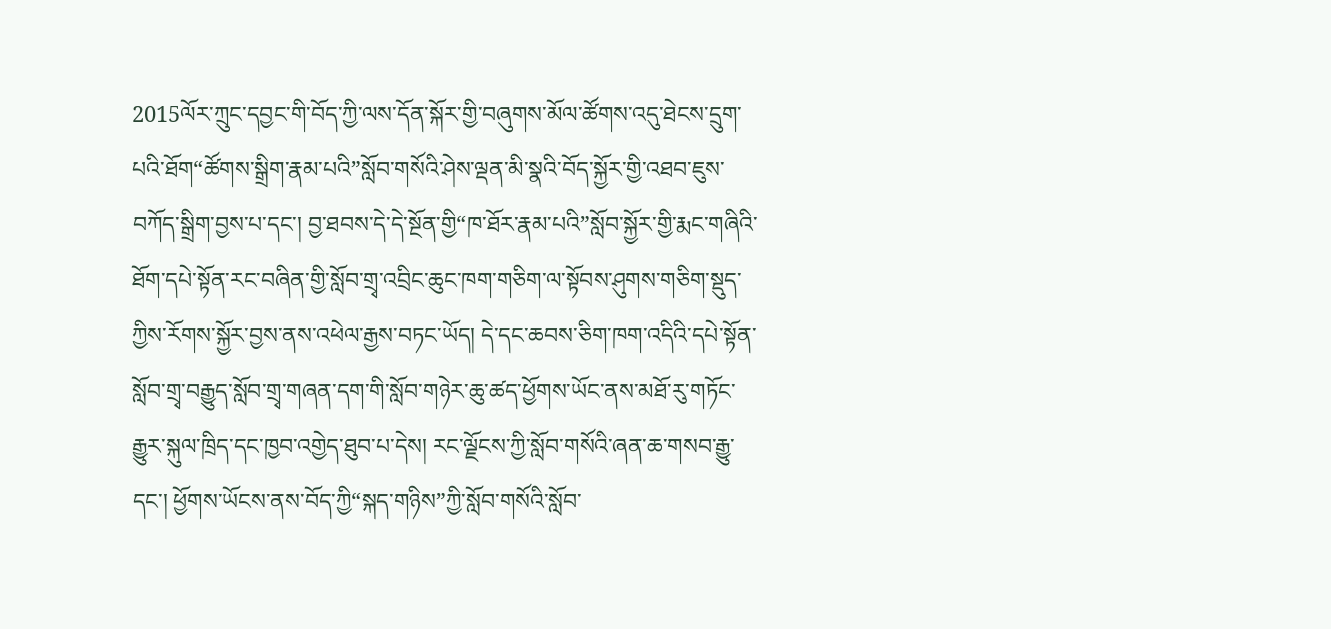2015ལོར་ཀྲུང་དབྱང་གི་བོད་ཀྱི་ལས་དོན་སྐོར་གྱི་བཞུགས་མོལ་ཚོགས་འདུ་ཐེངས་དྲུག་པའི་ཐོག“ཚོགས་སྒྲིག་རྣམ་པའི”སློབ་གསོའི་ཤེས་ལྡན་མི་སྣའི་བོད་སྐྱོར་གྱི་འཐབ་ཇུས་བཀོད་སྒྲིག་བྱས་པ་དང་། བྱ་ཐབས་དེ་དེ་སྔོན་གྱི“ཁ་ཐོར་རྣམ་པའི”སློབ་སྐྱོར་གྱི་རྨང་གཞིའི་ཐོག་དཔེ་སྟོན་རང་བཞིན་གྱི་སློབ་གྲྭ་འབྲིང་ཆུང་ཁག་གཅིག་ལ་སྟོབས་ཤུགས་གཅིག་སྡུད་ཀྱིས་རོགས་སྐྱོར་བྱས་ནས་འཕེལ་རྒྱས་བཏང་ཡོད། དེ་དང་ཆབས་ཅིག་ཁག་འདིའི་དཔེ་སྟོན་སློབ་གྲྭ་བརྒྱུད་སློབ་གྲྭ་གཞན་དག་གི་སློབ་གཉེར་ཆུ་ཚད་ཕྱོགས་ཡོང་ནས་མཐོ་རུ་གཏོང་རྒྱུར་སྐུལ་ཁྲིད་དང་ཁྱབ་འགྱེད་ཐུབ་པ་དེས། རང་ལྗོངས་ཀྱི་སློབ་གསོའི་ཞན་ཆ་གསབ་རྒྱུ་དང་། ཕྱོགས་ཡོངས་ནས་བོད་ཀྱི“སྐད་གཉིས”ཀྱི་སློབ་གསོའི་སློབ་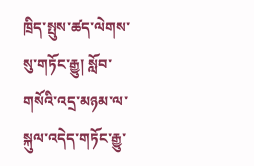ཁྲིད་སྤུས་ཚད་ལེགས་སུ་གཏོང་རྒྱུ། སློབ་གསོའི་འདྲ་མཉམ་ལ་སྐུལ་འདེད་གཏོང་རྒྱུ་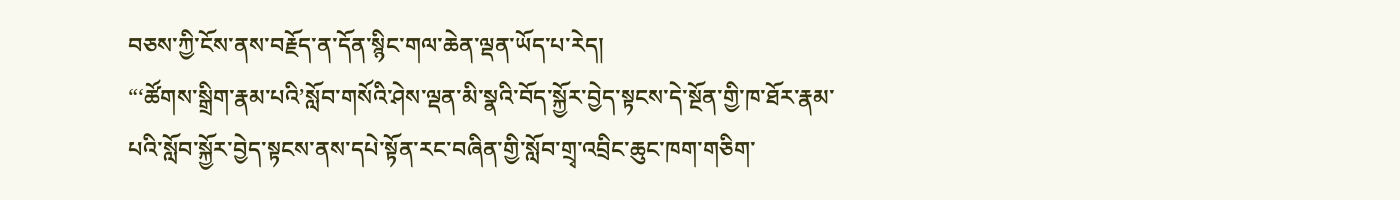བཅས་ཀྱི་ངོས་ནས་བརྗོད་ན་དོན་སྙིང་གལ་ཆེན་ལྡན་ཡོད་པ་རེད།
“‘ཚོགས་སྒྲིག་རྣམ་པའི’སློབ་གསོའི་ཤེས་ལྡན་མི་སྣའི་བོད་སྐྱོར་བྱེད་སྟངས་དེ་སྔོན་གྱི་ཁ་ཐོར་རྣམ་པའི་སློབ་སྐྱོར་བྱེད་སྟངས་ནས་དཔེ་སྟོན་རང་བཞིན་གྱི་སློབ་གྲྭ་འབྲིང་ཆུང་ཁག་གཅིག་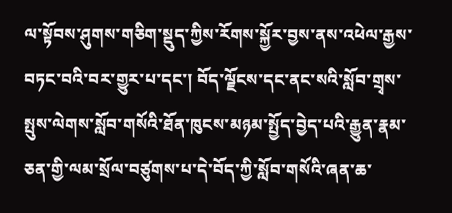ལ་སྟོབས་ཤུགས་གཅིག་སྡུད་ཀྱིས་རོགས་སྐྱོར་བྱས་ནས་འཕེལ་རྒྱས་བཏང་བའི་བར་གྱུར་པ་དང་། བོད་ལྗོངས་དང་ནང་སའི་སློབ་གྲྭས་སྤུས་ལེགས་སློབ་གསོའི་ཐོན་ཁུངས་མཉམ་སྤྱོད་བྱེད་པའི་རྒྱུན་རྣམ་ཅན་གྱི་ལམ་སྲོལ་བཙུགས་པ་དེ་བོད་ཀྱི་སློབ་གསོའི་ཞན་ཆ་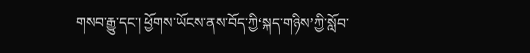གསབ་རྒྱུ་དང་། ཕྱོགས་ཡོངས་ནས་བོད་ཀྱི‘སྐད་གཉིས’ཀྱི་སློབ་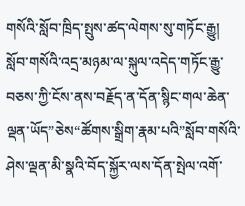གསོའི་སློབ་ཁྲིད་སྤུས་ཚད་ལེགས་སུ་གཏོང་རྒྱུ། སློབ་གསོའི་འདྲ་མཉམ་ལ་སྐུལ་འདེད་གཏོང་རྒྱུ་བཅས་ཀྱི་ངོས་ནས་བརྗོད་ན་དོན་སྙིང་གལ་ཆེན་ལྡན་ཡོད”ཅེས“ཚོགས་སྒྲིག་རྣམ་པའི”སློབ་གསོའི་ཤེས་ལྡན་མི་སྣའི་བོད་སྐྱོར་ལས་དོན་སྤེལ་འགོ་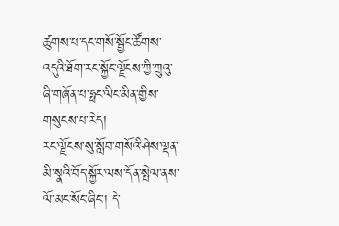ཚུགས་པ་དང་གསོ་སྦྱོང་ཚོགས་འདུའི་ཐོག་རང་སྐྱོང་ལྗོངས་ཀྱི་ཀྲུའུ་ཞི་གཞོན་པ་ཧྥང་ལིང་མིན་གྱིས་གསུངས་པ་རེད།
རང་ལྗོངས་སུ་སློབ་གསོའི་ཤེས་ལྡན་མི་སྣའི་བོད་སྐྱོར་ལས་དོན་སྤེལ་ནས་ལོ་མང་སོང་ཞིང་། དེ་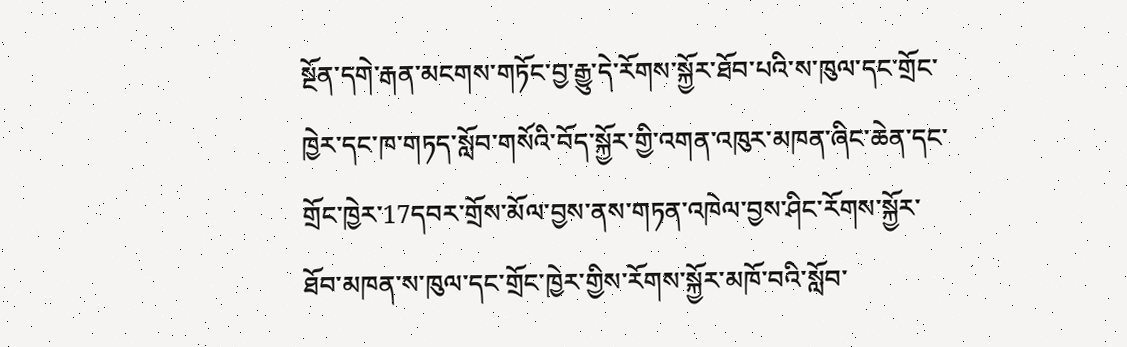སྔོན་དགེ་རྒན་མངགས་གཏོང་བྱ་རྒྱུ་དེ་རོགས་སྐྱོར་ཐོབ་པའི་ས་ཁུལ་དང་གྲོང་ཁྱེར་དང་ཁ་གཏད་སློབ་གསོའི་བོད་སྐྱོར་གྱི་འགན་འཁུར་མཁན་ཞིང་ཆེན་དང་གྲོང་ཁྱེར་17དབར་གྲོས་མོལ་བྱས་ནས་གཏན་འཁེལ་བྱས་ཤིང་རོགས་སྐྱོར་ཐོབ་མཁན་ས་ཁུལ་དང་གྲོང་ཁྱེར་གྱིས་རོགས་སྐྱོར་མཁོ་བའི་སློབ་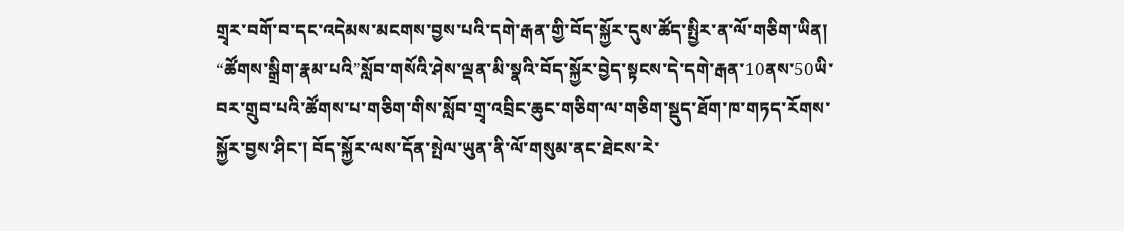གྲྭར་བགོ་བ་དང་འདེམས་མངགས་བྱས་པའི་དགེ་རྒན་གྱི་བོད་སྐྱོར་དུས་ཚོད་སྤྱིར་ན་ལོ་གཅིག་ཡིན། “ཚོགས་སྒྲིག་རྣམ་པའི”སློབ་གསོའི་ཤེས་ལྡན་མི་སྣའི་བོད་སྐྱོར་བྱེད་སྟངས་དེ་དགེ་རྒན་10ནས་50ཡི་བར་གྲུབ་པའི་ཚོགས་པ་གཅིག་གིས་སློབ་གྲྭ་འབྲིང་ཆུང་གཅིག་ལ་གཅིག་སྡུད་ཐོག་ཁ་གཏད་རོགས་སྐྱོར་བྱས་ཤིང་། བོད་སྐྱོར་ལས་དོན་སྤེལ་ཡུན་ནི་ལོ་གསུམ་ནང་ཐེངས་རེ་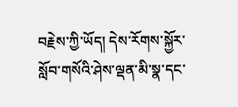བརྗེས་ཀྱི་ཡོད། དེས་རོགས་སྐྱོར་སློབ་གསོའི་ཤེས་ལྡན་མི་སྣ་དང་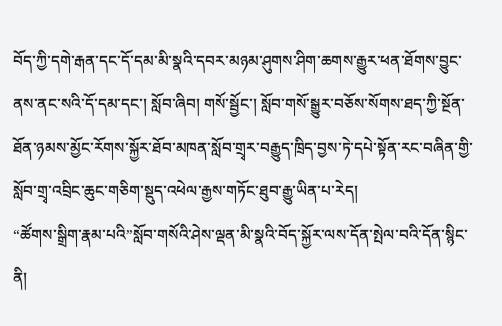བོད་ཀྱི་དགེ་རྒན་དང་དོ་དམ་མི་སྣའི་དབར་མཉམ་ཤུགས་ཤིག་ཆགས་རྒྱུར་ཕན་ཐོགས་བྱུང་ནས་ནང་སའི་དོ་དམ་དང་། སློབ་ཞིབ། གསོ་སྦྱོང་། སློབ་གསོ་སྒྱུར་བཅོས་སོགས་ཐད་ཀྱི་སྔོན་ཐོན་ཉམས་མྱོང་རོགས་སྐྱོར་ཐོབ་མཁན་སློབ་གྲྭར་བརྒྱུད་ཁྲིད་བྱས་ཏེ་དཔེ་སྟོན་རང་བཞིན་གྱི་སློབ་གྲྭ་འབྲིང་ཆུང་གཅིག་སྡུད་འཕེལ་རྒྱས་གཏོང་ཐུབ་རྒྱུ་ཡིན་པ་རེད།
“ཚོགས་སྒྲིག་རྣམ་པའི”སློབ་གསོའི་ཤེས་ལྡན་མི་སྣའི་བོད་སྐྱོར་ལས་དོན་སྤེལ་བའི་དོན་སྙིང་ནི།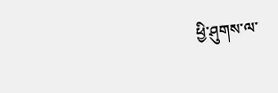ཕྱི་ཤུགས་ལ་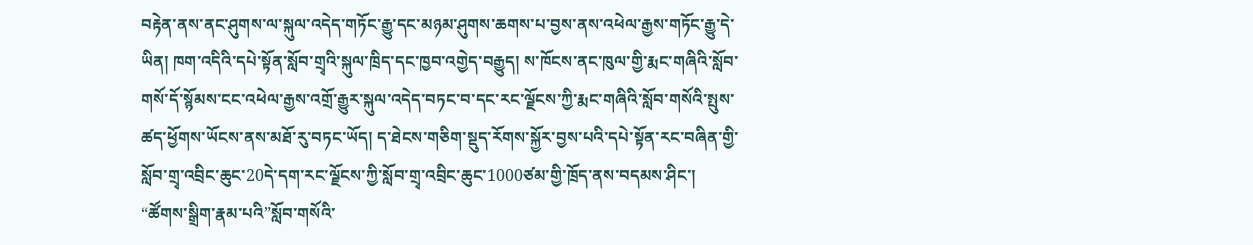བརྟེན་ནས་ནང་ཤུགས་ལ་སྐུལ་འདེད་གཏོང་རྒྱུ་དང་མཉམ་ཤུགས་ཆགས་པ་བྱས་ནས་འཕེལ་རྒྱས་གཏོང་རྒྱུ་དེ་ཡིན། ཁག་འདིའི་དཔེ་སྟོན་སློབ་གྲྭའི་སྐུལ་ཁྲིད་དང་ཁྱབ་འགྱེད་བརྒྱུད། ས་ཁོངས་ནང་ཁུལ་གྱི་རྨང་གཞིའི་སློབ་གསོ་དོ་སྙོམས་ངང་འཕེལ་རྒྱས་འགྲོ་རྒྱུར་སྐུལ་འདེད་བཏང་བ་དང་རང་ལྗོངས་ཀྱི་རྨང་གཞིའི་སློབ་གསོའི་སྤུས་ཚད་ཕྱོགས་ཡོངས་ནས་མཐོ་རུ་བཏང་ཡོད། ད་ཐེངས་གཅིག་སྡུད་རོགས་སྐྱོར་བྱས་པའི་དཔེ་སྟོན་རང་བཞིན་གྱི་སློབ་གྲྭ་འབྲིང་ཆུང་20དེ་དག་རང་ལྗོངས་ཀྱི་སློབ་གྲྭ་འབྲིང་ཆུང་1000ཙམ་གྱི་ཁྲོད་ནས་བདམས་ཤིང་། “ཚོགས་སྒྲིག་རྣམ་པའི”སློབ་གསོའི་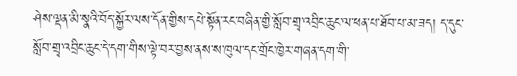ཤེས་ལྡན་མི་སྣའི་བོད་སྐྱོར་ལས་དོན་གྱིས་དཔེ་སྟོན་རང་བཞིན་གྱི་སློབ་གྲྭ་འབྲིང་ཆུང་ལ་ཕན་པ་ཐོབ་པ་མ་ཟད། ད་དུང་སློབ་གྲྭ་འབྲིང་ཆུང་དེ་དག་གིས་ལྟེ་བར་བྱས་ནས་ས་ཁུལ་དང་གྲོང་ཁྱེར་གཞན་དག་གི་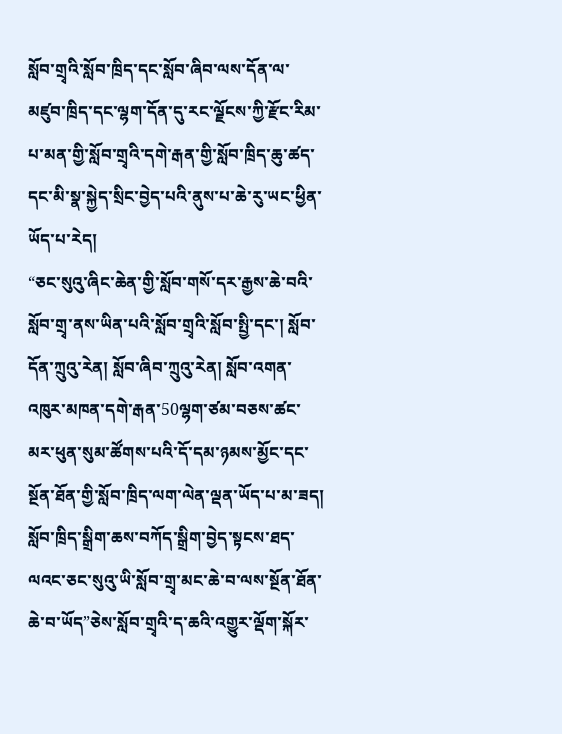སློབ་གྲྭའི་སློབ་ཁྲིད་དང་སློབ་ཞིབ་ལས་དོན་ལ་མཛུབ་ཁྲིད་དང་ལྷག་དོན་དུ་རང་ལྗོངས་ཀྱི་རྫོང་རིམ་པ་མན་གྱི་སློབ་གྲྭའི་དགེ་རྒན་གྱི་སློབ་ཁྲིད་ཆུ་ཚད་དང་མི་སྣ་སྐྱེད་སྲིང་བྱེད་པའི་ནུས་པ་ཆེ་རུ་ཡང་ཕྱིན་ཡོད་པ་རེད།
“ཅང་སུའུ་ཞིང་ཆེན་གྱི་སློབ་གསོ་དར་རྒྱས་ཆེ་བའི་སློབ་གྲྭ་ནས་ཡིན་པའི་སློབ་གྲྭའི་སློབ་སྤྱི་དང་། སློབ་དོན་ཀྲུའུ་རེན། སློབ་ཞིབ་ཀྲུའུ་རེན། སློབ་འགན་འཁུར་མཁན་དགེ་རྒན་50ལྷག་ཙམ་བཅས་ཚང་མར་ཕུན་སུམ་ཚོགས་པའི་དོ་དམ་ཉམས་མྱོང་དང་སྔོན་ཐོན་གྱི་སློབ་ཁྲིད་ལག་ལེན་ལྡན་ཡོད་པ་མ་ཟད། སློབ་ཁྲིད་སྒྲིག་ཆས་བཀོད་སྒྲིག་བྱེད་སྟངས་ཐད་ལའང་ཅང་སུའུ་ཡི་སློབ་གྲྭ་མང་ཆེ་བ་ལས་སྔོན་ཐོན་ཆེ་བ་ཡོད”ཅེས་སློབ་གྲྭའི་ད་ཆའི་འགྱུར་ལྡོག་སྐོར་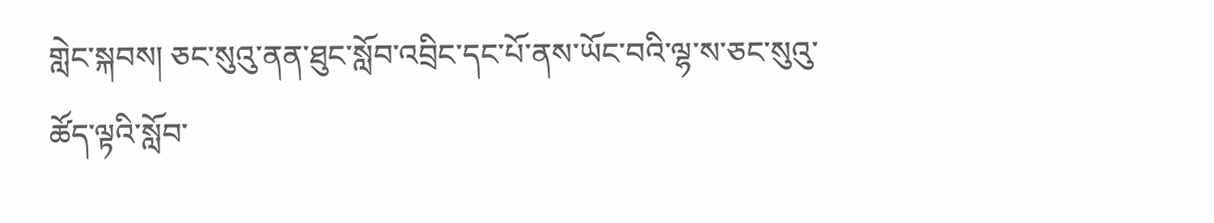གླེང་སྐབས། ཅང་སུའུ་ནན་ཐུང་སློབ་འབྲིང་དང་པོ་ནས་ཡོང་བའི་ལྷ་ས་ཅང་སུའུ་ཚོད་ལྟའི་སློབ་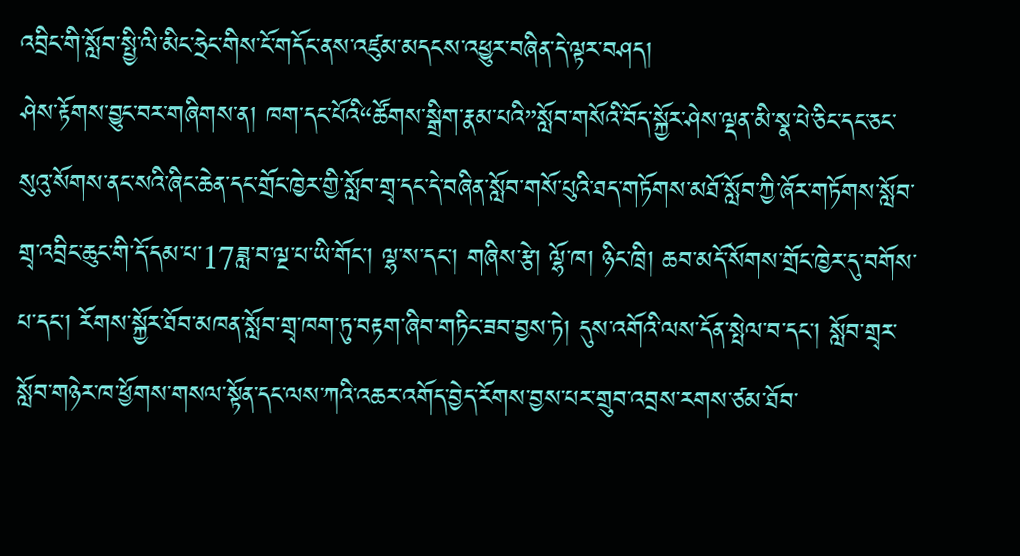འབྲིང་གི་སློབ་སྤྱི་ལི་མིང་ཧྲེང་གིས་ངོ་གདོང་ནས་འཛུམ་མདངས་འཕྱུར་བཞིན་དེ་ལྟར་བཤད།
ཤེས་རྟོགས་བྱུང་བར་གཞིགས་ན། ཁག་དང་པོའི“ཚོགས་སྒྲིག་རྣམ་པའི”སློབ་གསོའི་བོད་སྐྱོར་ཤེས་ལྡན་མི་སྣ་པེ་ཅིང་དང་ཅང་སུའུ་སོགས་ནང་སའི་ཞིང་ཆེན་དང་གྲོང་ཁྱེར་གྱི་སློབ་གྲྭ་དང་དེ་བཞིན་སློབ་གསོ་པུའི་ཐད་གཏོགས་མཐོ་སློབ་ཀྱི་ཞོར་གཏོགས་སློབ་གྲྭ་འབྲིང་ཆུང་གི་དོ་དམ་པ་17ཟླ་བ་ལྔ་པ་ཡི་གོང་། ལྷ་ས་དང་། གཞིས་རྩེ། ལྷོ་ཁ། ཉིང་ཁྲི། ཆབ་མདོ་སོགས་གྲོང་ཁྱེར་དུ་བགོས་པ་དང་། རོགས་སྐྱོར་ཐོབ་མཁན་སློབ་གྲྭ་ཁག་ཏུ་བརྟག་ཞིབ་གཏིང་ཟབ་བྱས་ཏེ། དུས་འགོའི་ལས་དོན་སྤེལ་བ་དང་། སློབ་གྲྭར་སློབ་གཉེར་ཁ་ཕྱོགས་གསལ་སྟོན་དང་ལས་ཀའི་འཆར་འགོད་བྱེད་རོགས་བྱས་པར་གྲུབ་འབྲས་རགས་ཙམ་ཐོབ་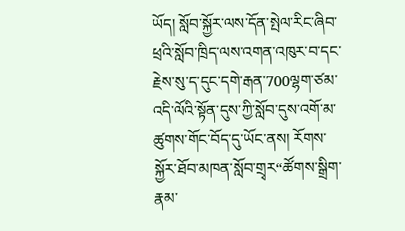ཡོད། སློབ་སྐྱོར་ལས་དོན་སྤེལ་རིང་ཞིབ་ཕྲའི་སློབ་ཁྲིད་ལས་འགན་འཁུར་བ་དང་རྗེས་སུ་ད་དུང་དགེ་རྒན་700ལྷག་ཙམ་འདི་ལོའི་སྟོན་དུས་ཀྱི་སློབ་དུས་འགོ་མ་ཚུགས་གོང་བོད་དུ་ཡོང་ནས། རོགས་སྐྱོར་ཐོབ་མཁན་སློབ་གྲྭར“ཚོགས་སྒྲིག་རྣམ་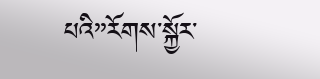པའི”རོགས་སྐྱོར་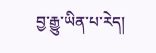བྱ་རྒྱུ་ཡིན་པ་རེད།